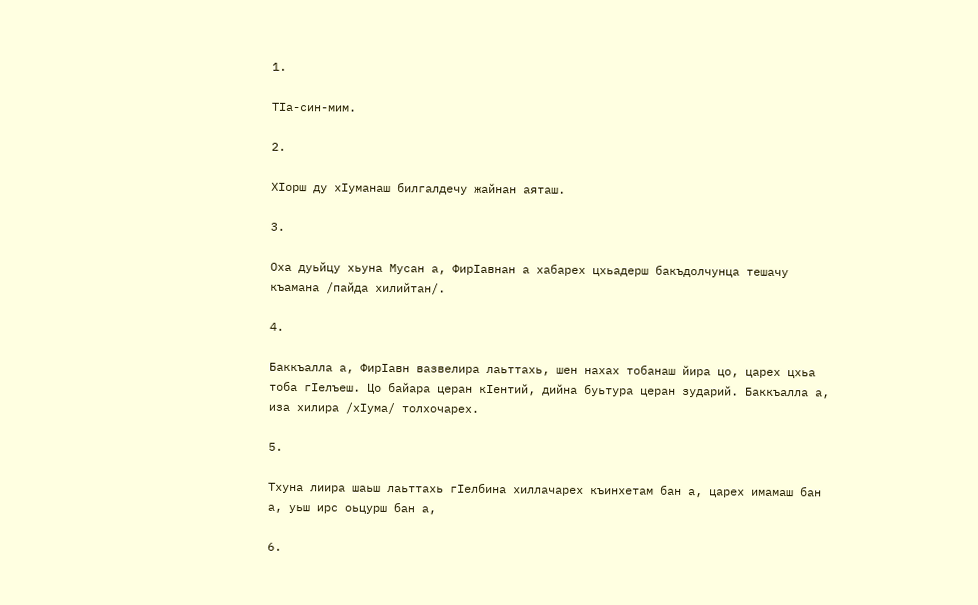1.

ТIа-син-мим.

2.

ХIорш ду хIуманаш билгалдечу жайнан аяташ.

3.

Оха дуьйцу хьуна Мусан а‚ ФирIавнан а хабарех цхьадерш бакъдолчунца тешачу
къамана /пайда хилийтан/.

4.

Баккъалла а, ФирIавн вазвелира лаьттахь‚ шен нахах тобанаш йира цо‚ царех цхьа
тоба гIелъеш. Цо байара церан кIентий‚ дийна буьтура церан зударий. Баккъалла а,
иза хилира /хIума/ толхочарех.

5.

Тхуна лиира шаьш лаьттахь гIелбина хиллачарех къинхетам бан а‚ царех имамаш бан
а‚ уьш ирс оьцурш бан а,

6.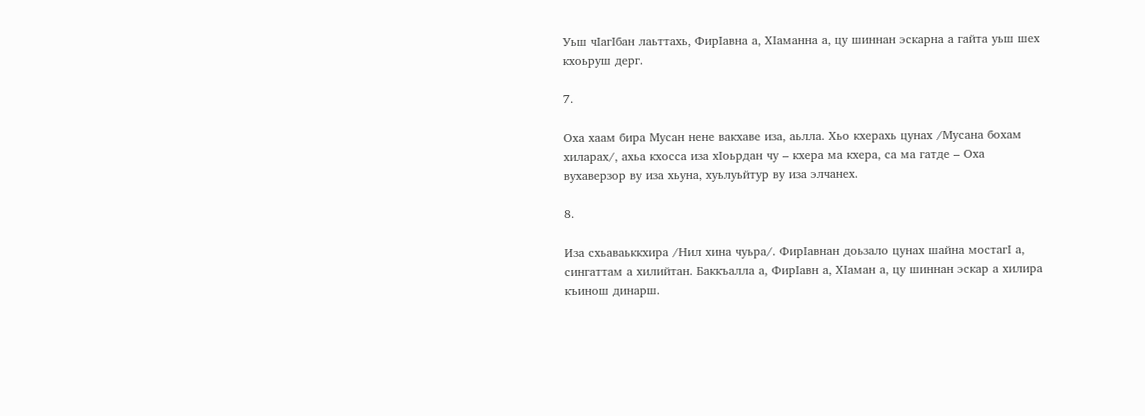Уьш чIагIбан лаьттахь‚ ФирIавна а‚ ХIаманна а‚ цу шиннан эскарна а гайта уьш шех
кхоьруш дерг.

7.

Оха хаам бира Мусан нене вакхаве иза‚ аьлла. Хьо кхерахь цунах /Мусана бохам
хиларах/‚ ахьа кхосса иза хIоьрдан чу – кхера ма кхера‚ са ма гатде – Оха
вухаверзор ву иза хьуна‚ хуьлуьйтур ву иза элчанех.

8.

Иза схьаваьккхира /Нил хина чуьра/. ФирIавнан доьзало цунах шайна мостагI а‚
сингаттам а хилийтан. Баккъалла а, ФирIавн а‚ ХIаман а‚ цу шиннан эскар а хилира
къинош динарш.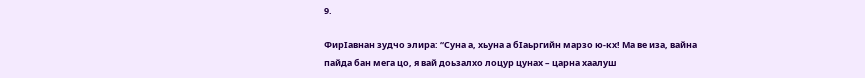9.

ФирIавнан зудчо элира: “Суна а‚ хьуна а бIаьргийн марзо ю-кх! Ма ве иза‚ вайна
пайда бан мега цо‚ я вай доьзалхо лоцур цунах – царна хаалуш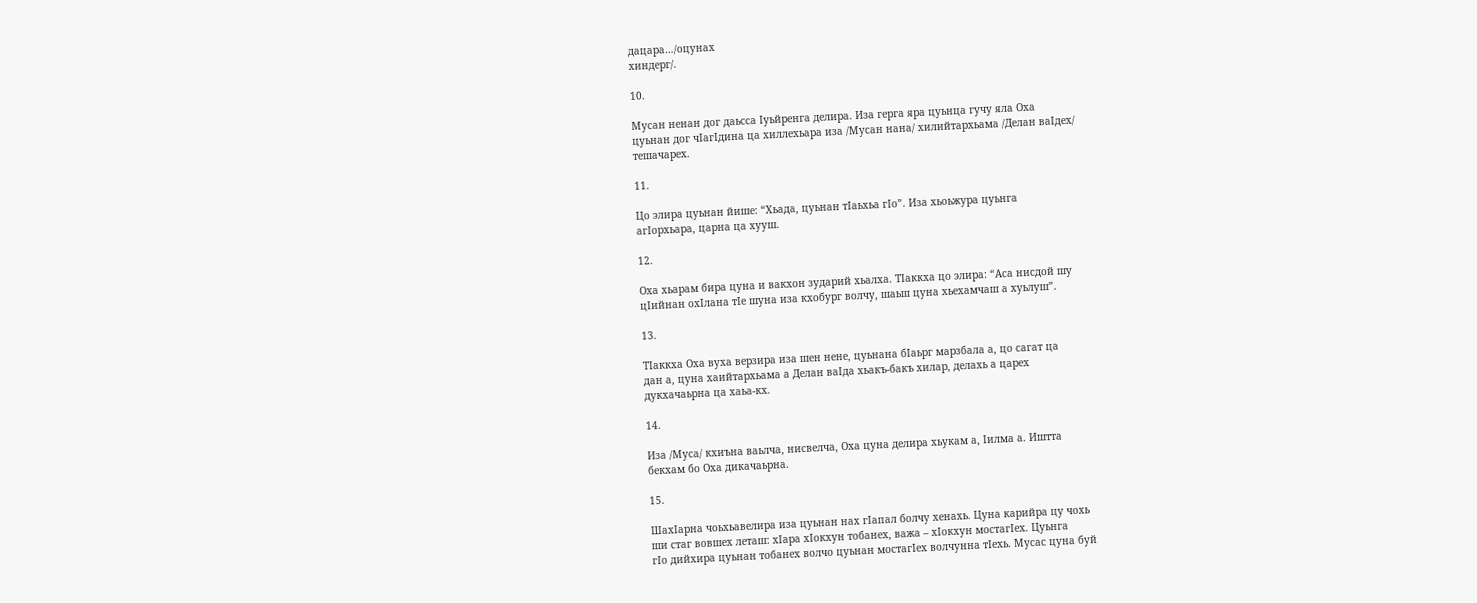дацара…/оцунах
хиндерг/.

10.

Мусан ненан дог даьсса Iуьйренга делира. Иза герга яра цуьнца гучу яла Оха
цуьнан дог чIагIдина ца хиллехьара иза /Мусан нана/ хилийтархьама /Делан ваIдех/
тешачарех.

11.

Цо элира цуьнан йише: “Хьада‚ цуьнан тIаьхьа гIо”. Иза хьоьжура цуьнга
агIорхьара‚ царна ца хууш.

12.

Оха хьарам бира цуна и вакхон зударий хьалха. ТIаккха цо элира: “Аса нисдой шу
цIийнан охIлана тIе шуна иза кхобург волчу‚ шаьш цуна хьехамчаш а хуьлуш”.

13.

ТIаккха Оха вуха верзира иза шен нене‚ цуьнана бIаьрг марзбала а‚ цо сагат ца
дан а‚ цуна хаийтархьама а Делан ваIда хьакъ-бакъ хилар‚ делахь а царех
дукхачаьрна ца хаьа-кх.

14.

Иза /Муса/ кхиъна ваьлча‚ нисвелча‚ Оха цуна делира хьукам а‚ Iилма а. Иштта
бекхам бо Оха дикачаьрна.

15.

ШахIарна чоьхьавелира иза цуьнан нах гIапал болчу хенахь. Цуна карийра цу чохь
ши стаг вовшех леташ: хIара хIокхун тобанех‚ важа – хIокхун мостагIех. Цуьнга
гIо дийхира цуьнан тобанех волчо цуьнан мостагIех волчунна тIехь. Мусас цуна буй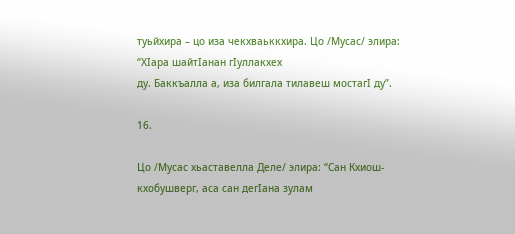туьйхира – цо иза чекхваьккхира. Цо /Мусас/ элира: “ХIара шайтIанан гIуллакхех
ду. Баккъалла а, иза билгала тилавеш мостагI ду”.

16.

Цо /Мусас хьаставелла Деле/ элира: “Сан Кхиош-кхобушверг‚ аса сан дегIана зулам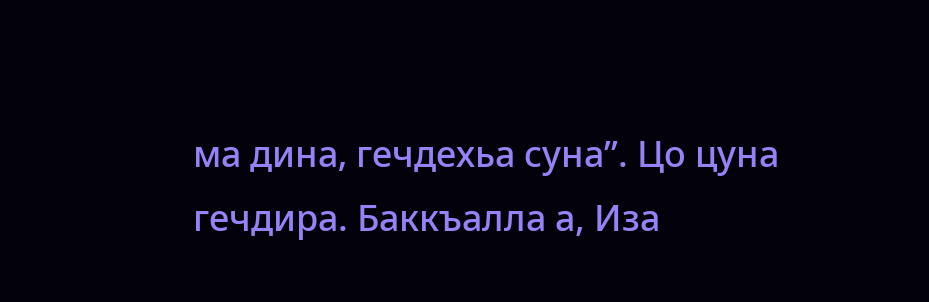ма дина‚ гечдехьа суна”. Цо цуна гечдира. Баккъалла а, Иза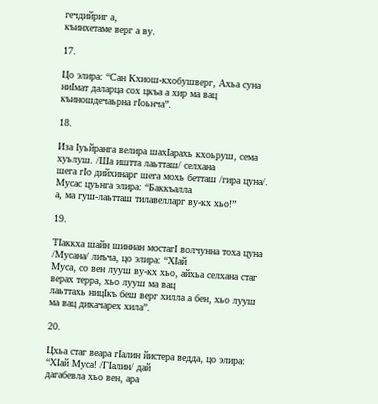гечдийриг а‚
къинхетаме верг а ву.

17.

Цо элира: “Сан Кхиош-кхобушверг‚ Ахьа суна ниIмат даларца сох цкъа а хир ма вац
къиношдечаьрна гIоьнча”.

18.

Иза Iуьйранга велира шахIарахь кхоьруш‚ сема хуьлуш. /Ша иштта лаьтташ/ селхана
шега гIо дийхинарг шега мохь бетташ /гира цуна/. Мусас цуьнга элира: “Баккъалла
а, ма гуш-лаьтташ тилавелларг ву-кх хьо!”

19.

ТIаккха шайн шиннан мостагI волчунна тоха цуна /Мусана/ лиъча‚ цо элира: “ХIай
Муса‚ со вен лууш ву-кх хьо‚ айхьа селхана стаг верах терра‚ хьо лууш ма вац
лаьттахь ницIкъ беш верг хилла а бен‚ хьо лууш ма вац дикачарех хила”.

20.

Цхьа стаг веара гIалин йистера ведда‚ цо элира: “ХIай Муса! /ГIалин/ дай
дагабевла хьо вен‚ ара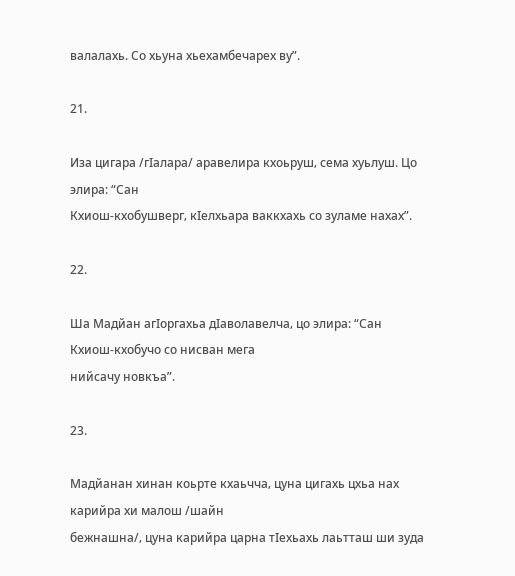валалахь. Со хьуна хьехамбечарех ву”.

21.

Иза цигара /гIалара/ аравелира кхоьруш‚ сема хуьлуш. Цо элира: “Сан
Кхиош-кхобушверг‚ кIелхьара ваккхахь со зуламе нахах”.

22.

Ша Мадйан агIоргахьа дIаволавелча‚ цо элира: “Сан Кхиош-кхобучо со нисван мега
нийсачу новкъа”.

23.

Мадйанан хинан коьрте кхаьчча‚ цуна цигахь цхьа нах карийра хи малош /шайн
бежнашна/‚ цуна карийра царна тIехьахь лаьтташ ши зуда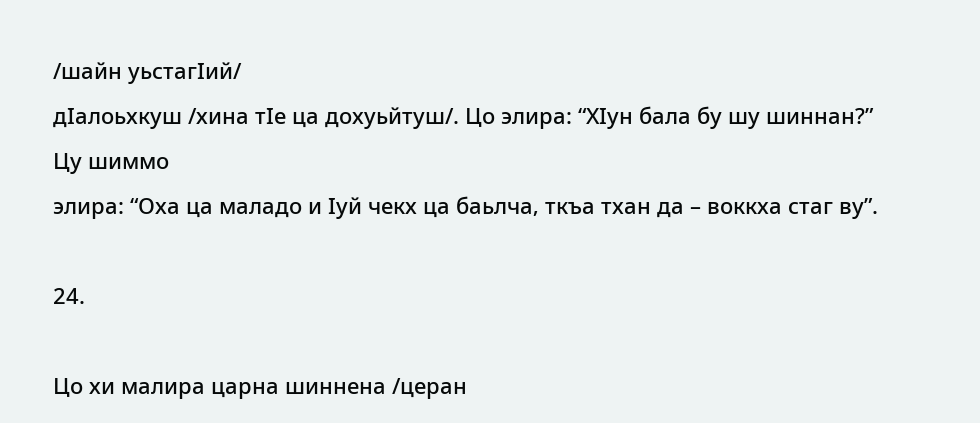/шайн уьстагIий/
дIалоьхкуш /хина тIе ца дохуьйтуш/. Цо элира: “ХIун бала бу шу шиннан?” Цу шиммо
элира: “Оха ца маладо и Iуй чекх ца баьлча‚ ткъа тхан да – воккха стаг ву”.

24.

Цо хи малира царна шиннена /церан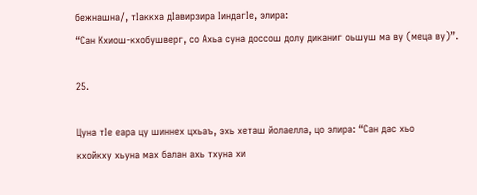бежнашна/‚ тIаккха дIавирзира IиндагIе‚ элира:
“Сан Кхиош-кхобушверг‚ со Ахьа суна доссош долу диканиг оьшуш ма ву (меца ву)”.

25.

Цуна тIе еара цу шиннех цхьаъ‚ эхь хеташ йолаелла‚ цо элира: “Сан дас хьо
кхойкху хьуна мах балан ахь тхуна хи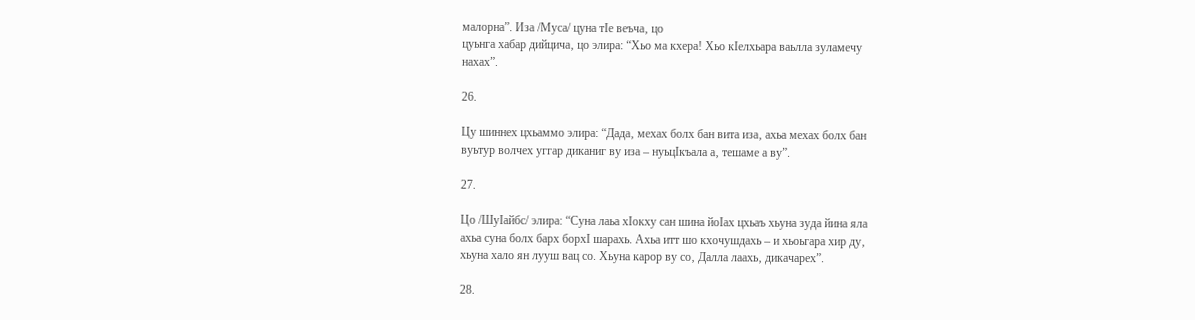малорна”. Иза /Муса/ цуна тIе веъча‚ цо
цуьнга хабар дийцича‚ цо элира: “Хьо ма кхера! Хьо кIелхьара ваьлла зуламечу
нахах”.

26.

Цу шиннех цхьаммо элира: “Дада‚ мехах болх бан вита иза‚ ахьа мехах болх бан
вуьтур волчех уггар диканиг ву иза – нуьцIкъала а‚ тешаме а ву”.

27.

Цо /ШуIайбс/ элира: “Суна лаьа хIокху сан шина йоIах цхьаъ хьуна зуда йина яла
ахьа суна болх барх борхI шарахь. Ахьа итт шо кхочушдахь – и хьоьгара хир ду‚
хьуна хало ян лууш вац со. Хьуна карор ву со‚ Далла лаахь‚ дикачарех”.

28.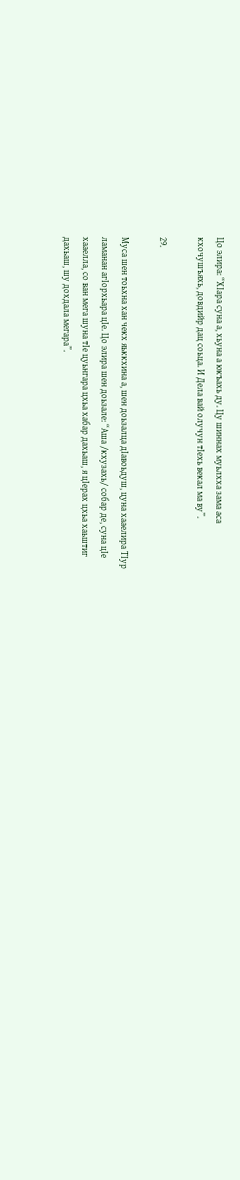Цо элира: “ХIара суна а‚ хьуна а юкъахь ду. Цу шиннах муьлхха зама аса
кхочушъяхь‚ довдийр дац соьца. И Дела вай олучун тIехь векал ма ву”.

29.

Муса шен тоьхна хан чекх яьккхина а‚ шен доьзалца дIавоьдуш‚ цуна хааелира ТIур
ламанан агIорхьара цIе. Цо элира шен доьзале: “Аша /кхузахь/ собар де‚ суна цIе
хааелла‚ со ван мега шуна тIе цуьнгара цхьа хабар дахьаш‚ я цIерах цхьа хаьштиг
дахьаш‚ шу дохдала мегара”.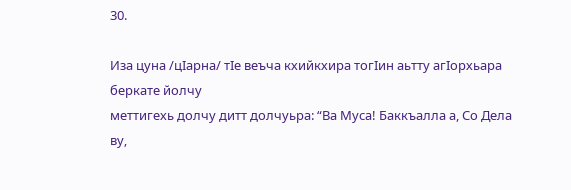30.

Иза цуна /цIарна/ тIе веъча кхийкхира тогIин аьтту агIорхьара беркате йолчу
меттигехь долчу дитт долчуьра: “Ва Муса! Баккъалла а, Со Дела ву‚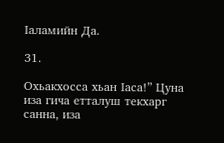Iаламийн Да.

31.

Охьакхосса хьан Iаса!” Цуна иза гича етталуш текхарг санна‚ иза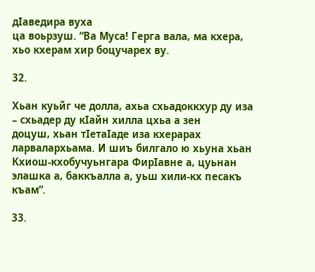дIаведира вуха
ца воьрзуш. “Ва Муса! Герга вала‚ ма кхера‚ хьо кхерам хир боцучарех ву.

32.

Хьан куьйг че долла‚ ахьа схьадоккхур ду иза – схьадер ду кIайн хилла цхьа а зен
доцуш‚ хьан тIетаIаде иза кхерарах ларвалархьама. И шиъ билгало ю хьуна хьан
Кхиош-кхобучуьнгара ФирIавне а‚ цуьнан элашка а‚ баккъалла а, уьш хили-кх песакъ
къам”.

33.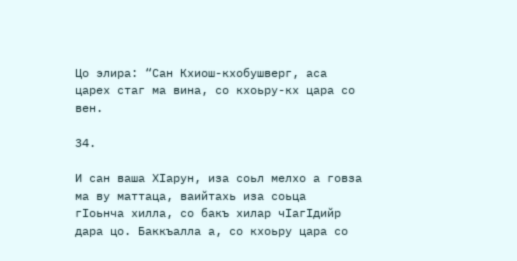Цо элира: “Сан Кхиош-кхобушверг‚ аса царех стаг ма вина‚ со кхоьру-кх цара со
вен.

34.

И сан ваша ХIарун‚ иза соьл мелхо а говза ма ву маттаца‚ ваийтахь иза соьца
гIоьнча хилла‚ со бакъ хилар чIагIдийр дара цо. Баккъалла а, со кхоьру цара со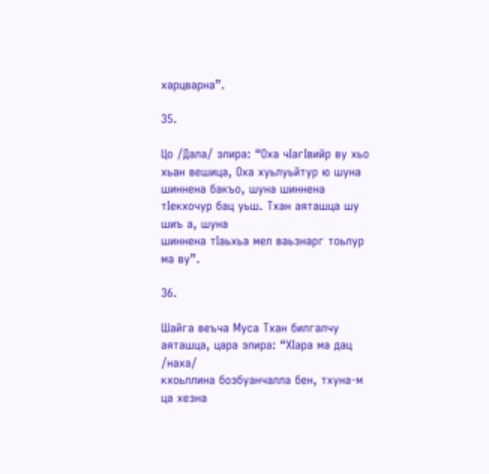харцварна”.

35.

Цо /Дала/ элира: “Оха чIагIвийр ву хьо хьан вешица‚ Оха хуьлуьйтур ю шуна
шиннена бакъо‚ шуна шиннена тIекхочур бац уьш. Тхан аяташца шу шиъ а‚ шуна
шиннена тIаьхьа мел ваьзнарг тоьлур ма ву”.

36.

Шайга веъча Муса Тхан билгалчу аяташца‚ цара элира: “ХIара ма дац /наха/
кхоьллина бозбуанчалла бен‚ тхуна-м ца хезна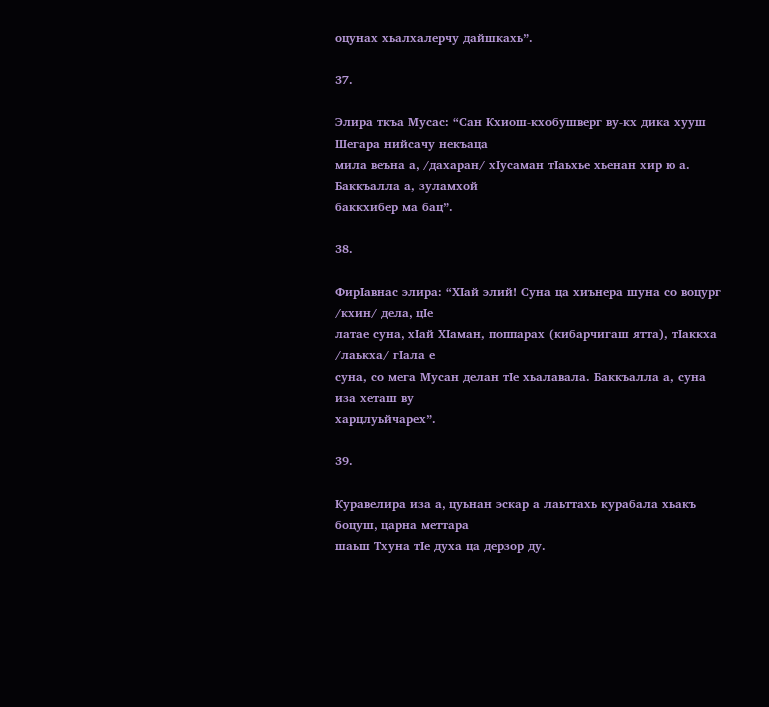оцунах хьалхалерчу дайшкахь”.

37.

Элира ткъа Мусас: “Сан Кхиош-кхобушверг ву-кх дика хууш Шегара нийсачу некъаца
мила веъна а‚ /дахаран/ хIусаман тIаьхье хьенан хир ю а. Баккъалла а, зуламхой
баккхибер ма бац”.

38.

ФирIавнас элира: “ХIай элий! Суна ца хиънера шуна со воцург /кхин/ дела‚ цIе
латае суна‚ хIай ХIаман, поппарах (кибарчигаш ятта), тIаккха /лаькха/ гIала е
суна, со мега Мусан делан тIе хьалавала. Баккъалла а, суна иза хеташ ву
харцлуьйчарех”.

39.

Куравелира иза а‚ цуьнан эскар а лаьттахь курабала хьакъ боцуш‚ царна меттара
шаьш Тхуна тIе духа ца дерзор ду.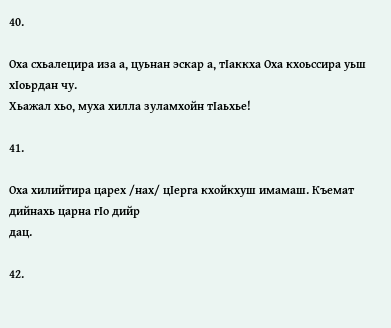40.

Оха схьалецира иза а‚ цуьнан эскар а‚ тIаккха Оха кхоьссира уьш хIоьрдан чу.
Хьажал хьо‚ муха хилла зуламхойн тIаьхье!

41.

Оха хилийтира царех /нах/ цIерга кхойкхуш имамаш. Къемат дийнахь царна гIо дийр
дац.

42.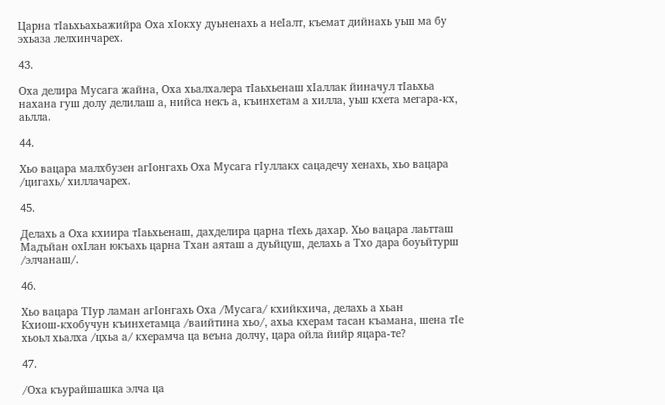Царна тIаьхьахьажийра Оха хIокху дуьненахь а неIалт‚ къемат дийнахь уьш ма бу
эхьаза лелхинчарех.

43.

Оха делира Мусага жайна‚ Оха хьалхалера тIаьхьенаш хIаллак йиначул тIаьхьа
нахана гуш долу делилаш а‚ нийса некъ а‚ къинхетам а хилла‚ уьш кхета мегара-кх‚
аьлла.

44.

Хьо вацара малхбузен агIонгахь Оха Мусага гIуллакх сацадечу хенахь‚ хьо вацара
/цигахь/ хиллачарех.

45.

Делахь а Оха кхиира тIаьхьенаш‚ дахделира царна тIехь дахар. Хьо вацара лаьтташ
Мадъйан охIлан юкъахь царна Тхан аяташ а дуьйцуш‚ делахь а Тхо дара боуьйтурш
/элчанаш/.

46.

Хьо вацара ТIур ламан агIонгахь Оха /Мусага/ кхийкхича‚ делахь а хьан
Кхиош-кхобучун къинхетамца /ваийтина хьо/‚ ахьа кхерам тасан къамана‚ шена тIе
хьоьл хьалха /цхьа а/ кхерамча ца веъна долчу‚ цара ойла йийр яцара-те?

47.

/Оха къурайшашка элча ца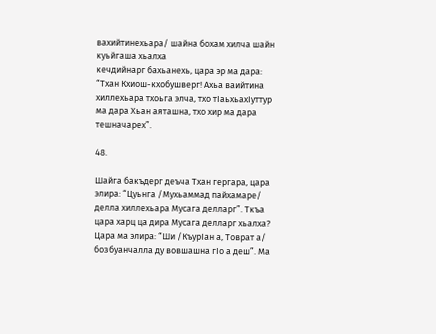вахийтинехьара/ шайна бохам хилча шайн куьйгаша хьалха
кечдийнарг бахьанехь‚ цара эр ма дара: “Тхан Кхиош-кхобушверг! Ахьа ваийтина
хиллехьара тхоьга элча‚ тхо тIаьхьахIуттур ма дара Хьан аяташна‚ тхо хир ма дара
тешначарех”.

48.

Шайга бакъдерг деъча Тхан гергара‚ цара элира: “Цуьнга /Мухьаммад пайхамаре/
делла хиллехьара Мусага делларг”. Ткъа цара харц ца дира Мусага делларг хьалха?
Цара ма элира: “Ши /КъурIан а‚ Товрат а/ бозбуанчалла ду вовшашна гIо а деш”. Ма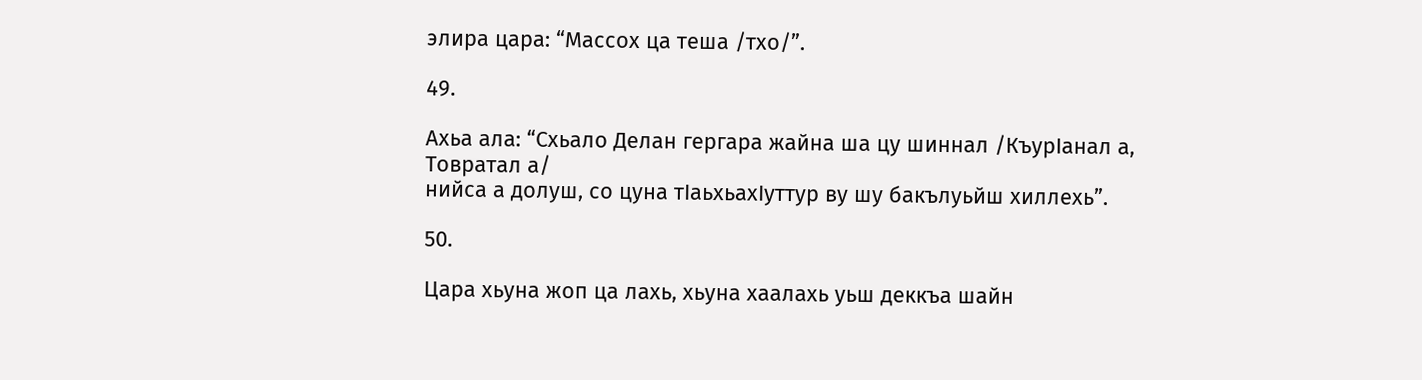элира цара: “Массох ца теша /тхо/”.

49.

Ахьа ала: “Схьало Делан гергара жайна ша цу шиннал /КъурIанал а‚ Товратал а/
нийса а долуш‚ со цуна тIаьхьахIуттур ву шу бакълуьйш хиллехь”.

50.

Цара хьуна жоп ца лахь‚ хьуна хаалахь уьш деккъа шайн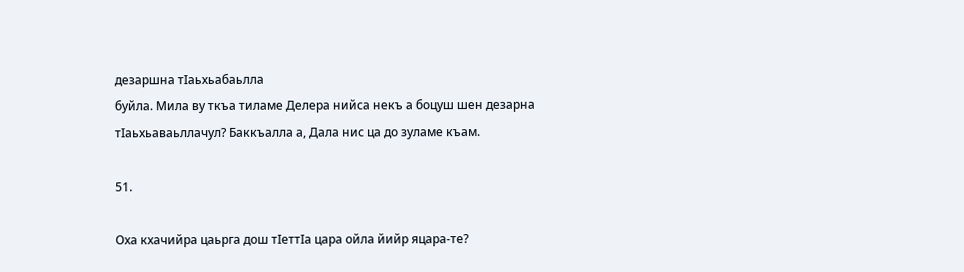дезаршна тIаьхьабаьлла
буйла. Мила ву ткъа тиламе Делера нийса некъ а боцуш шен дезарна
тIаьхьаваьллачул? Баккъалла а, Дала нис ца до зуламе къам.

51.

Оха кхачийра цаьрга дош тIеттIа цара ойла йийр яцара-те?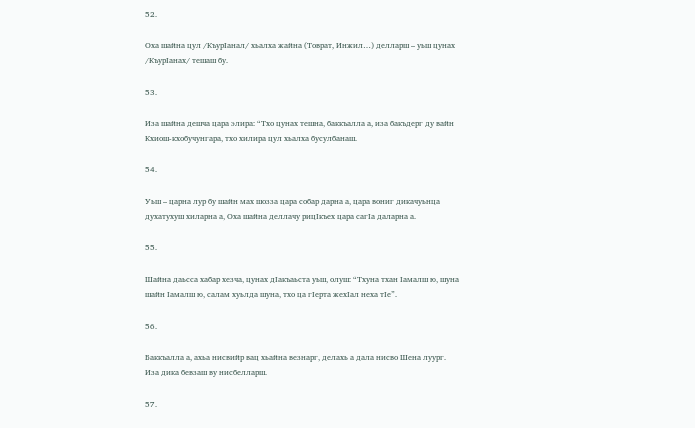52.

Оха шайна цул /КъурIанал/ хьалха жайна (Товрат, Инжил…) делларш – уьш цунах
/КъурIанах/ тешаш бу.

53.

Иза шайна дешча цара элира: “Тхо цунах тешна‚ баккъалла а, иза бакъдерг ду вайн
Кхиош-кхобучунгара‚ тхо хилира цул хьалха бусулбанаш.

54.

Уьш – царна лур бу шайн мах шозза цара собар дарна а‚ цара вониг дикачуьнца
духатухуш хиларна а‚ Оха шайна деллачу рицIкъех цара сагIа даларна а.

55.

Шайна даьсса хабар хезча‚ цунах дIакъаьста уьш‚ олуш: “Тхуна тхан Iамалш ю‚ шуна
шайн Iамалш ю‚ салам хуьлда шуна‚ тхо ца гIерта жехIал неха тIе”.

56.

Баккъалла а, ахьа нисвийр вац хьайна везнарг‚ делахь а дала нисво Шена луург.
Иза дика бевзаш ву нисбелларш.

57.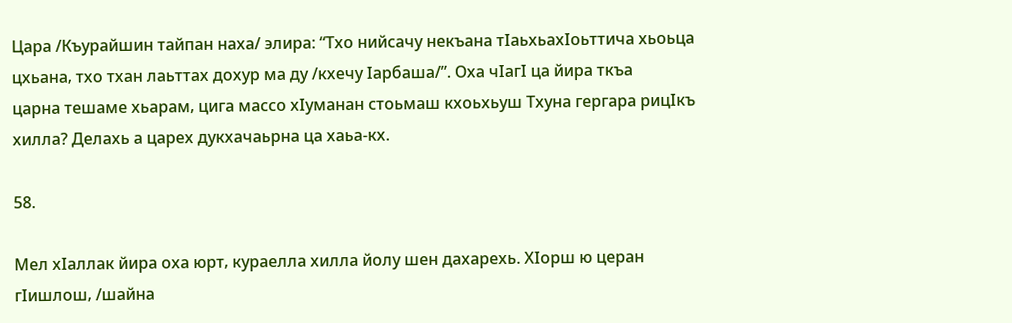Цара /Къурайшин тайпан наха/ элира: “Тхо нийсачу некъана тIаьхьахIоьттича хьоьца
цхьана‚ тхо тхан лаьттах дохур ма ду /кхечу Iарбаша/”. Оха чIагI ца йира ткъа
царна тешаме хьарам‚ цига массо хIуманан стоьмаш кхоьхьуш Тхуна гергара рицIкъ
хилла? Делахь а царех дукхачаьрна ца хаьа-кх.

58.

Мел хIаллак йира оха юрт‚ кураелла хилла йолу шен дахарехь. ХIорш ю церан
гIишлош‚ /шайна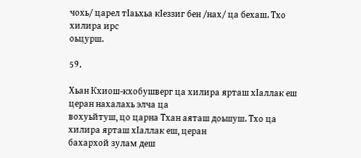чохь/ царел тIаьхьа кIеззиг бен /нах/ ца бехаш. Тхо хилира ирс
оьцурш.

59.

Хьан Кхиош-кхобушверг ца хилира ярташ хIаллак еш церан нахалахь элча ца
вохуьйтуш‚ цо царна Тхан аяташ доьшуш. Тхо ца хилира ярташ хIаллак еш‚ церан
бахархой зулам деш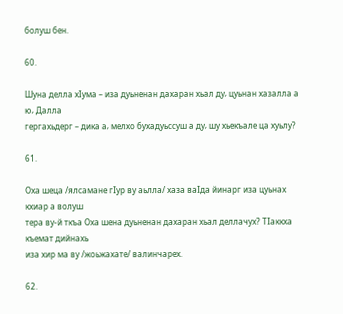болуш бен.

60.

Шуна делла хIума – иза дуьненан дахаран хьал ду‚ цуьнан хазалла а ю‚ Далла
гергахьдерг – дика а‚ мелхо бухадуьссуш а ду‚ шу хьекъале ца хуьлу?

61.

Оха шеца /ялсамане гIур ву аьлла/ хаза ваIда йинарг иза цуьнах кхиар а волуш
тера ву-й ткъа Оха шена дуьненан дахаран хьал деллачух? ТIаккха къемат дийнахь
иза хир ма ву /жоьжахате/ валинчарех.

62.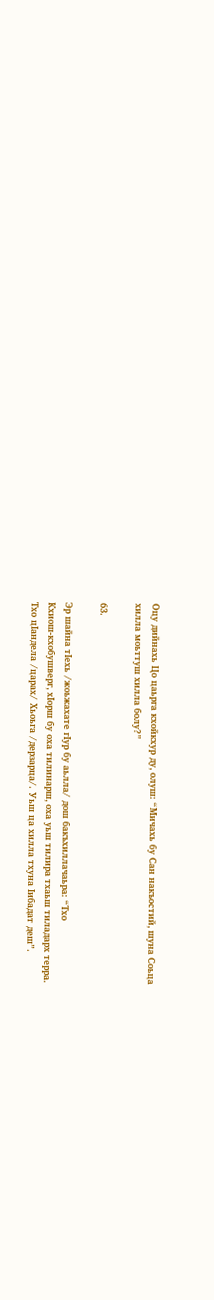Оцу дийнахь Цо цаьрга кхойкхур ду‚ олуш: “Мичахь бу Сан накъостий‚ шуна Соьца
хилла моьттуш хилла болу?”

63.

Эр шайна тIехь /жоьжахате гIур бу аьлла/ дош бакъхиллачаьра: “Тхо
Кхиош-кхобушверг‚ хIорш бу оха тилинарш‚ оха уьш тилира тхаьш тиладарх терра.
Тхо цIандела /царах/ Хьоьга /дерзарца/. Уьш ца хилла тхуна Iибадат деш”.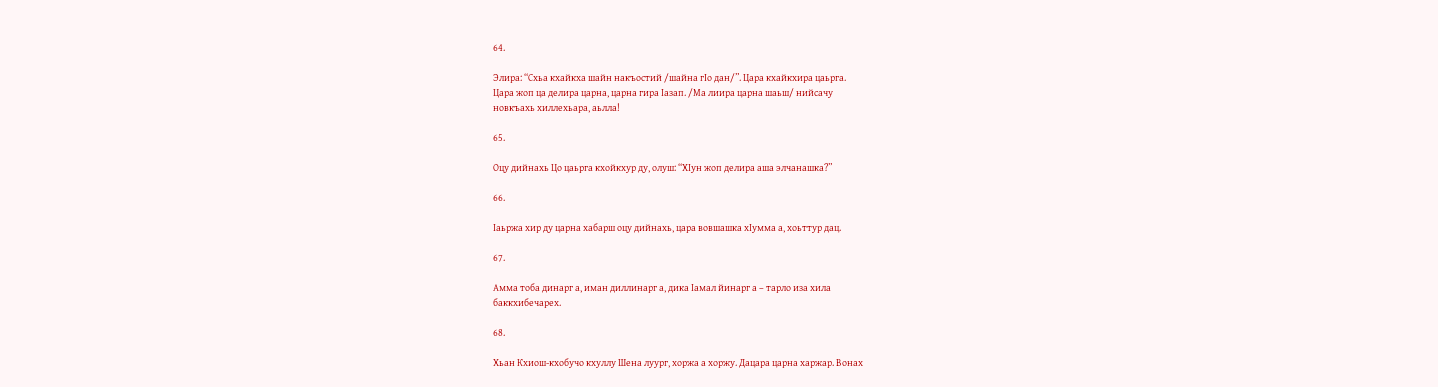64.

Элира: “Схьа кхайкха шайн накъостий /шайна гIо дан/”. Цара кхайкхира цаьрга.
Цара жоп ца делира царна‚ царна гира Iазап. /Ма лиира царна шаьш/ нийсачу
новкъахь хиллехьара‚ аьлла!

65.

Оцу дийнахь Цо цаьрга кхойкхур ду‚ олуш: “ХIун жоп делира аша элчанашка?”

66.

Iаьржа хир ду царна хабарш оцу дийнахь‚ цара вовшашка хIумма а‚ хоьттур дац.

67.

Амма тоба динарг а‚ иман диллинарг а‚ дика Iамал йинарг а – тарло иза хила
баккхибечарех.

68.

Хьан Кхиош-кхобучо кхуллу Шена луург‚ хоржа а хоржу. Дацара царна харжар. Вонах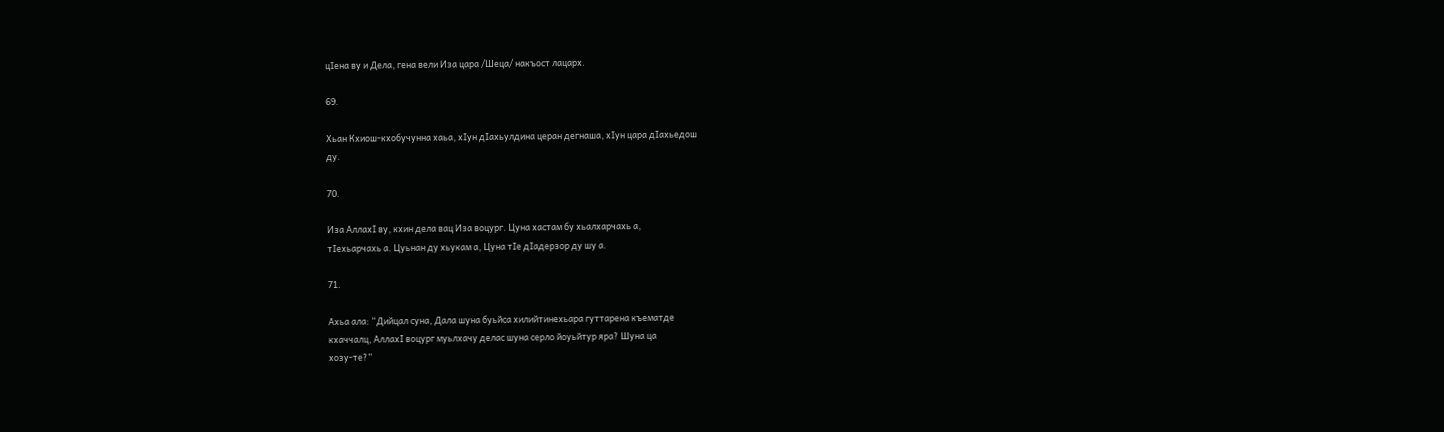цIена ву и Дела‚ гена вели Иза цара /Шеца/ накъост лацарх.

69.

Хьан Кхиош-кхобучунна хаьа‚ хIун дIахьулдина церан дегнаша‚ хIун цара дIахьедош
ду.

70.

Иза АллахI ву‚ кхин дела вац Иза воцург. Цуна хастам бу хьалхарчахь а‚
тIехьарчахь а. Цуьнан ду хьукам а‚ Цуна тIе дIадерзор ду шу а.

71.

Ахьа ала: “Дийцал суна‚ Дала шуна буьйса хилийтинехьара гуттарена къематде
кхаччалц‚ АллахI воцург муьлхачу делас шуна серло йоуьйтур яра? Шуна ца
хозу-те?”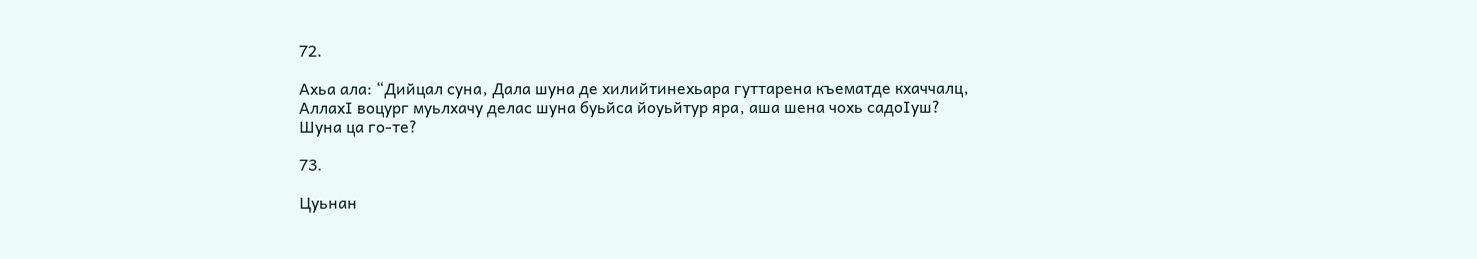72.

Ахьа ала: “Дийцал суна‚ Дала шуна де хилийтинехьара гуттарена къематде кхаччалц‚
АллахI воцург муьлхачу делас шуна буьйса йоуьйтур яра‚ аша шена чохь садоIуш?
Шуна ца го-те?

73.

Цуьнан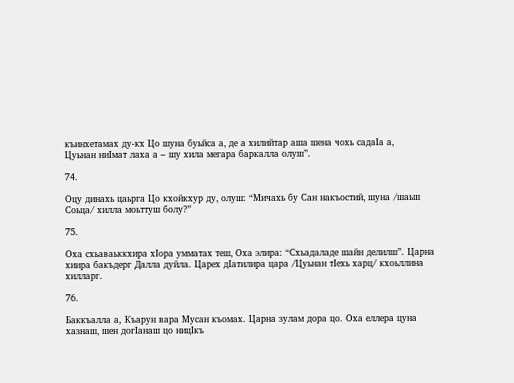къинхетамах ду-кх Цо шуна буьйса а‚ де а хилийтар аша шена чохь садаIа а‚
Цуьнан ниIмат лаха а – шу хила мегара баркалла олуш”.

74.

Оцу динахь цаьрга Цо кхойкхур ду‚ олуш: “Мичахь бу Сан накъостий‚ шуна /шаьш
Соьца/ хилла моьттуш болу?”

75.

Оха схьаваьккхира хIора умматах теш‚ Оха элира: “Схьадаладе шайн делилш”. Царна
хиира бакъдерг Далла дуйла. Царех дIатилира цара /Цуьнан тIехь харц/ кхоьллина
хилларг.

76.

Баккъалла а, Къарун вара Мусан къомах. Царна зулам дора цо. Оха еллера цуна
хазнаш‚ шен догIанаш цо ницIкъ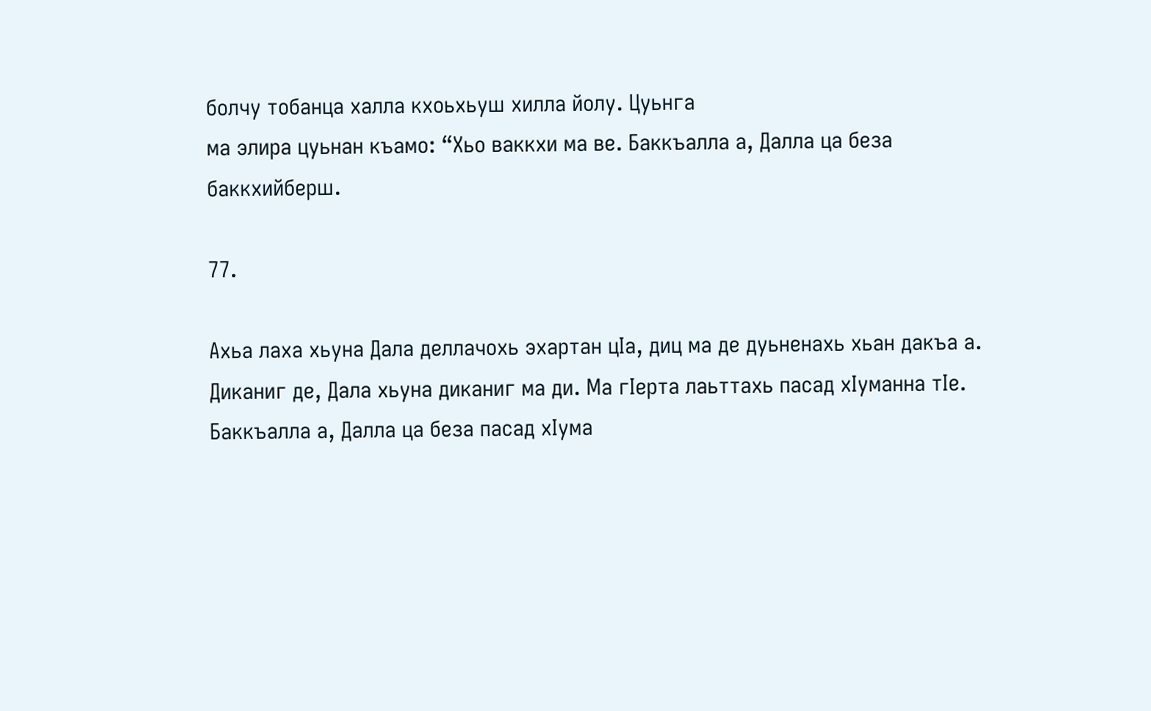болчу тобанца халла кхоьхьуш хилла йолу. Цуьнга
ма элира цуьнан къамо: “Хьо ваккхи ма ве. Баккъалла а, Далла ца беза
баккхийберш.

77.

Ахьа лаха хьуна Дала деллачохь эхартан цIа‚ диц ма де дуьненахь хьан дакъа а.
Диканиг де‚ Дала хьуна диканиг ма ди. Ма гIерта лаьттахь пасад хIуманна тIе.
Баккъалла а, Далла ца беза пасад хIума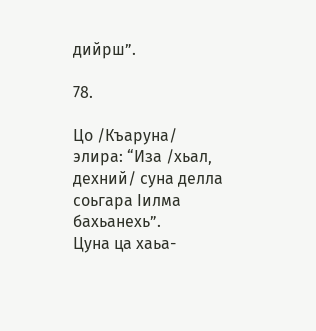дийрш”.

78.

Цо /Къаруна/ элира: “Иза /хьал‚ дехний/ суна делла соьгара Iилма бахьанехь”.
Цуна ца хаьа-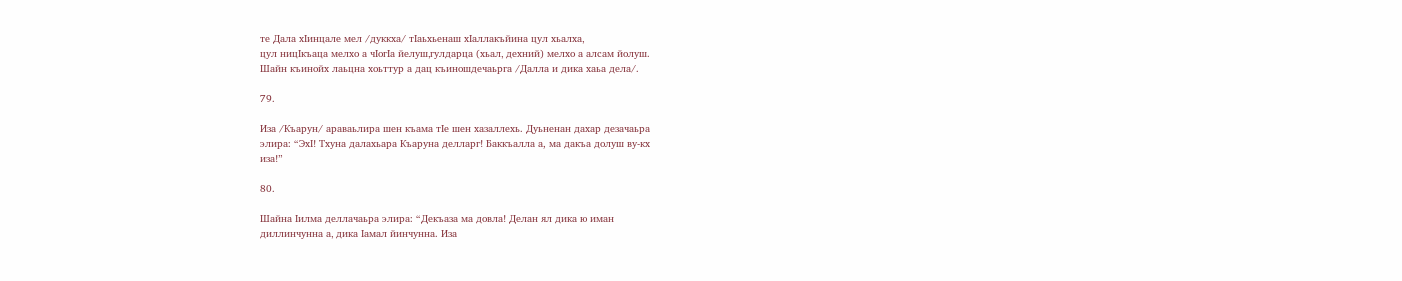те Дала хIинцале мел /дуккха/ тIаьхьенаш хIаллакъйина цул хьалха‚
цул ницIкъаца мелхо а чIогIа йелуш‚гулдарца (хьал‚ дехний) мелхо а алсам йолуш.
Шайн къинойх лаьцна хоьттур а дац къиношдечаьрга /Далла и дика хаьа дела/.

79.

Иза /Къарун/ араваьлира шен къама тIе шен хазаллехь. Дуьненан дахар дезачаьра
элира: “ЭхI! Тхуна далахьара Къаруна делларг! Баккъалла а, ма дакъа долуш ву-кх
иза!”

80.

Шайна Iилма деллачаьра элира: “Декъаза ма довла! Делан ял дика ю иман
диллинчунна а‚ дика Iамал йинчунна. Иза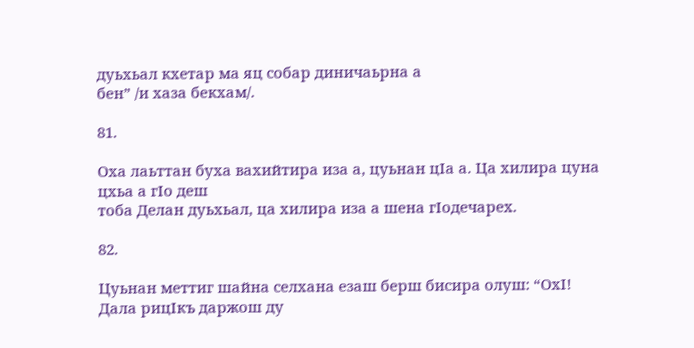дуьхьал кхетар ма яц собар диничаьрна а
бен” /и хаза бекхам/.

81.

Оха лаьттан буха вахийтира иза а‚ цуьнан цIа а. Ца хилира цуна цхьа а гIо деш
тоба Делан дуьхьал‚ ца хилира иза а шена гIодечарех.

82.

Цуьнан меттиг шайна селхана езаш берш бисира олуш: “ОхI! Дала рицIкъ даржош ду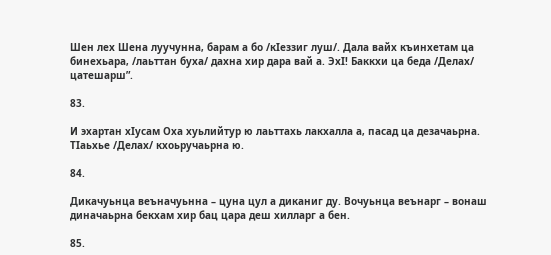Шен лех Шена луучунна‚ барам а бо /кIеззиг луш/. Дала вайх къинхетам ца
бинехьара‚ /лаьттан буха/ дахна хир дара вай а. ЭхI! Баккхи ца беда /Делах/
цатешарш”.

83.

И эхартан хIусам Оха хуьлийтур ю лаьттахь лакхалла а‚ пасад ца дезачаьрна.
ТIаьхье /Делах/ кхоьручаьрна ю.

84.

Дикачуьнца веъначуьнна – цуна цул а диканиг ду. Вочуьнца веънарг – вонаш
диначаьрна бекхам хир бац цара деш хилларг а бен.

85.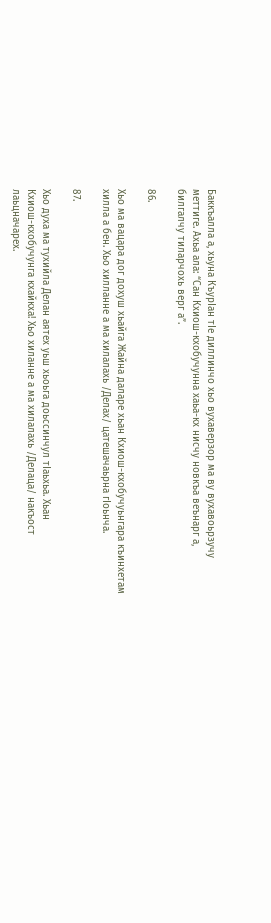Баккъалла а, хьуна КъурIан тIе диллинчо хьо вухаверзор ма ву вухавоьрзучу
меттиге. Ахьа ала: “Сан Кхиош-кхобучунна хаьа-кх нисчу новкъа веънарг а‚
билгалчу тиларчохь верг а”.

86.

Хьо ма вацара дог дохуш хьайга Жайна даларе хьан Кхиош-кхобучуьнгара къинхетам
хилла а бен. Хьо хилланне а ма хилалахь /Делах/ цатешачаьрна гIоьнча.

87.

Хьо духа ма тухийла Делан аятех уьш хьоьга доьссинчул тIаьхьа. Хьан
Кхиош-кхобучунга кхайкха! Хьо хиланне а ма хилалахь /Делаца/ накъост
лаьцначарех.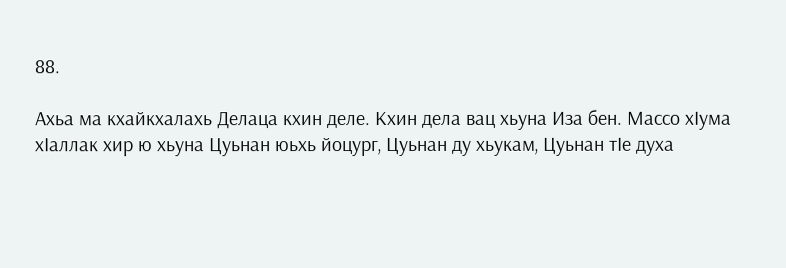88.

Ахьа ма кхайкхалахь Делаца кхин деле. Кхин дела вац хьуна Иза бен. Массо хIума
хIаллак хир ю хьуна Цуьнан юьхь йоцург‚ Цуьнан ду хьукам‚ Цуьнан тIе духа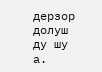дерзор
долуш ду шу а.